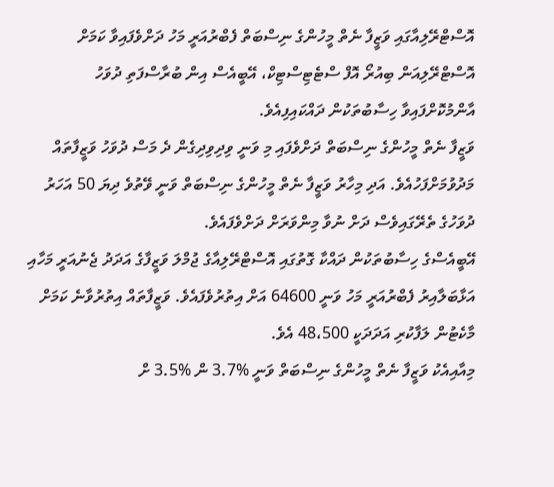އޮސްޓްރޭލިއާގައި ވަޒީފާ ނެތް މީހުންގެ ނިސްބަތް ފެބްރުއަރީ މަހު ދަށްވެފައިވާ ކަމަށް އޮސްޓްރޭލިއަން ބިއުރޯ އޮފް ސްޓެޓިސްޓިކް، އޭބީއެސް އިން ބުރާސްފަތި ދުވަހު އާންމުކޮށްފައިވާ ހިސާބުތަކުން ދައްކައިފިއެވެ.
ވަޒީފާ ނެތް މީހުންގެ ނިސްބަތް ދަށްވެފައި މި ވަނީ ވިދިވިދިގެން ދެ މަސް ދުވަހު ވަޒީފާތައް މަދުވުމަށްފަހުއެވެ. އަދި މިހާރު ވަޒީފާ ނެތް މީހުންގެ ނިސްބަތް ވަނީ ވޭތުވެ ދިޔަ 50 އަހަރު ދުވަހުގެ ތެރޭގައިވެސް ދަށް ނުވާ މިންވަރަށް ދަށްވެފައެވެ.
އޭބީއެސްގެ ހިސާބުތަކުން ދައްކާ ގޮތުގައި އޮސްޓްރޭލިއާގެ ޖުމްލަ ވަޒީފާގެ އަދަދު ޖެނުއަރީ މަހާއި އަޅާބަލާއިރު ފެބްރުއަރީ މަހު ވަނީ 64600 އަށް އިތުރުވެފައެވެ. ވަޒީފާތައް އިތުރުވާނެ ކަމަށް މާކެޓުން ލަފާކުރި އަދަދަކީ 48،500 އެވެ.
މިއާއިއެކު ވަޒީފާ ނެތް މީހުންގެ ނިސްބަތް ވަނީ %3.7 ން %3.5 ށް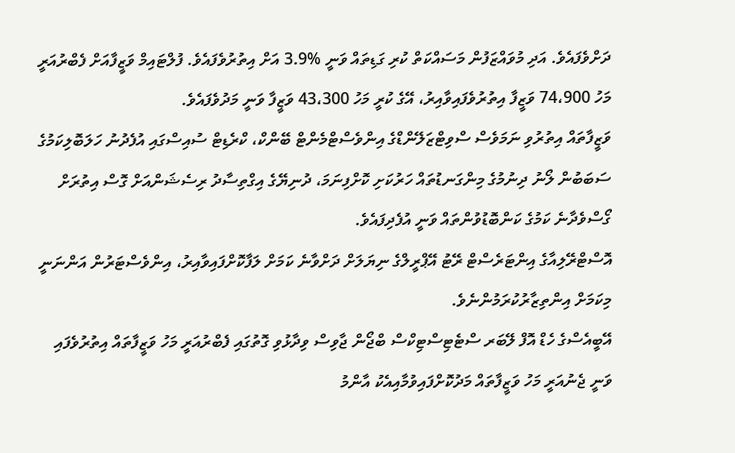ދަށްވެފައެވެ. އަދި މުވައްޒަފުން މަސައްކަތް ކުރި ގަޑިތައް ވަނީ %3.9 އަށް އިތުރުވެފައެވެ. ފުލްޓައިމް ވަޒީފާއަށް ފެބްރުއަރީ މަހު 74،900 ވަޒީފާ އިތުރުވެފައިވާއިރު، އޭގެ ކުރީ މަހު 43،300 ވަޒީފާ ވަނީ މަދުވެފައެވެ.
ވަޒީފާތައް އިތުރުވި ނަމަވެސް ސްވިޓްޒަލޭންޑްގެ އިންވެސްޓްމެންޓް ބޭންކް، ކްރެޑިޓް ސުއިސްގައި އުފެދުނު ހަލަބޮލިކަމުގެ ސަބަބުން ލޯނު ދިނުމުގެ މިންގަނޑުތައް ހަރުކަށި ކޮށްފިނަމަ، ދުނިޔޭގެ އިގްތިސާދު ރިސެޝަންއަށް ގޮސް އިތުރަށް ގޯސްވެދާނެ ކަމުގެ ކަންބޮޑުވުންތައް ވަނީ އުފެދިފައެވެ.
އޮސްޓްރޭލިއާގެ އިންޓަރެސްޓް ރޭޓު އޭޕްރީލްގެ ނިޔަލަށް ދަށްވާނެ ކަމަށް ލަފާކޮށްފައިވާއިރު، އިންވެސްޓަރުން އަންނަނީ މިކަމަށް އިންތިޒާރުކުރަމުންނެވެ.
އޭބީއެސްގެ ހެޑް އޮފް ލޭބަރ ސްޓެޓިސްޓިކްސް ބްޖޯން ޖާވިސް ވިދާޅުވި ގޮތުގައި ފެބްރުއަރީ މަހު ވަޒީފާތައް އިތުރުވެފައި ވަނީ ޖެނުއަރީ މަހު ވަޒީފާތައް މަދުކޮށްފައިވުމާއިއެކު އާންމު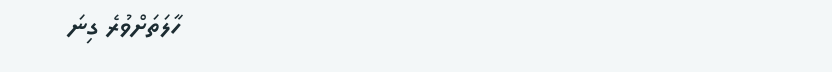ހާލަތަށްވުރެ ގިނަ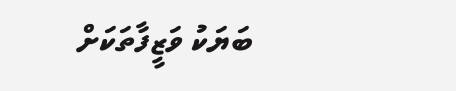ބަޔަކު ވަޒީފާތަކަށް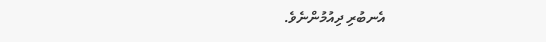އެނބުރި ދިއުމުންނެވެ.